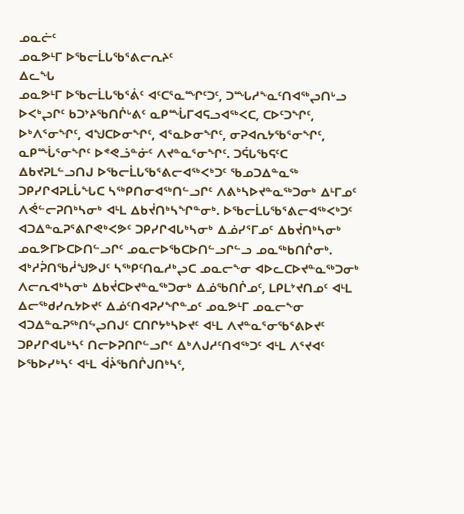ᓄᓇᓖᑦ
ᓄᓇᕗᒻᒥ ᐅᖃᓕᒫᒐᖃᕐᕕᓕᕆᔨᑦ
ᐃᓚᖓ
ᓄᓇᕗᒻᒥ ᐅᖃᓕᒫᒐᖃᕐᕖᑦ ᐊᑦᑕᕐᓇᙱᑦᑐᑦ, ᑐᙵᓱᖕᓇᑦᑎᐊᖅᖢᑎᒡᓗ ᐅᐸᒃᖢᒋᑦ ᑲᑐᔾᔨᖃᑎᒌᒡᕕᑦ ᓇᑭᙶᒥᐊᕋᓗᐊᖅᐸᑕ, ᑕᐅᑦᑐᖏᑦ, ᐅᒃᐱᕐᓂᖏᑦ, ᐊᖑᑕᐅᓂᖏᑦ, ᐊᕐᓇᐅᓂᖏᑦ, ᓂᕈᐊᕆᔭᖃᕐᓂᖏᑦ, ᓇᑭᙶᕐᓂᖏᑦ ᐅᕝᕙᓘᓐᓃᑦ ᐱᔪᓐᓇᕐᓂᖏᑦ. ᑐᕌᒐᖃᕋᑦᑕ ᐃᑲᔪᕈᒪᓪᓗᑎᒍ ᐅᖃᓕᒫᒐᖃᕐᕕᓕᐊᖅᐸᒃᑐᑦ ᖃᓄᑐᐃᓐᓇᖅ ᑐᑭᓯᒋᐊᕈᒪᒑᖓᑕ ᓴᖅᑭᑎᓂᐊᖅᑎᓪᓗᒋᑦ ᐱᕕᒃᓴᐅᔪᓐᓇᖅᑐᓂᒃ ᐃᒻᒥᓄᑦ ᐱᕚᓪᓕᕈᑎᒃᓴᓂᒃ ᐊᒻᒪ ᐃᑲᔫᑎᒃᓴᖏᓐᓂᒃ. ᐅᖃᓕᒫᒐᖃᕐᕕᓕᐊᖅᐸᒃᑐᑦ ᐊᑐᐃᓐᓇᕈᕐᕕᒋᕙᒃᐸᕗᑦ ᑐᑭᓯᒋᐊᒐᒃᓴᓂᒃ ᐃᓅᓯᕐᒥᓄᑦ ᐃᑲᔫᑎᒃᓴᓂᒃ ᓄᓇᕗᒥᐅᑕᐅᑎᓪᓗᒋᑦ ᓄᓇᓕᐅᖃᑕᐅᑎᓪᓗᒋᓪᓗ ᓄᓇᖅᑲᑎᒌᓂᒃ. ᐊᒃᓱᕉᑎᖃᓲᖑᕗᒍᑦ ᓴᖅᑭᑦᑎᓇᓱᒃᖢᑕ ᓄᓇᓕᖕᓂ ᐊᐅᓚᑕᐅᔪᓐᓇᖅᑐᓂᒃ ᐱᓕᕆᐊᒃᓴᓂᒃ ᐃᑲᔫᑕᐅᔪᓐᓇᖅᑐᓂᒃ ᐃᓅᖃᑎᒌᓄᑦ, ᒪᑭᒪᔾᔪᑎᓄᑦ ᐊᒻᒪ ᐃᓕᖅᑯᓯᕆᔭᐅᔪᑦ ᐃᓅᑦᑎᐊᕈᓯᖏᓐᓄᑦ ᓄᓇᕗᒻᒥ ᓄᓇᓕᖕᓂ ᐊᑐᐃᓐᓇᕈᖅᑎᖦᖢᑎᒍᑦ ᑕᑎᒋᔭᒃᓴᐅᔪᑦ ᐊᒻᒪ ᐱᔪᓐᓇᕐᓂᖃᕐᕕᐅᔪᑦ ᑐᑭᓯᒋᐊᒐᒃᓴᑦ ᑎᓕᐅᕈᑎᒋᓪᓗᒋᑦ ᐃᒃᐱᒍᓱᑦᑎᐊᖅᑐᑦ ᐊᒻᒪ ᐱᕐᔪᐊᑦ ᐅᖃᐅᓯᒃᓴᑦ ᐊᒻᒪ ᐋᔩᖃᑎᒌᒍᑎᒃᓴᑦ,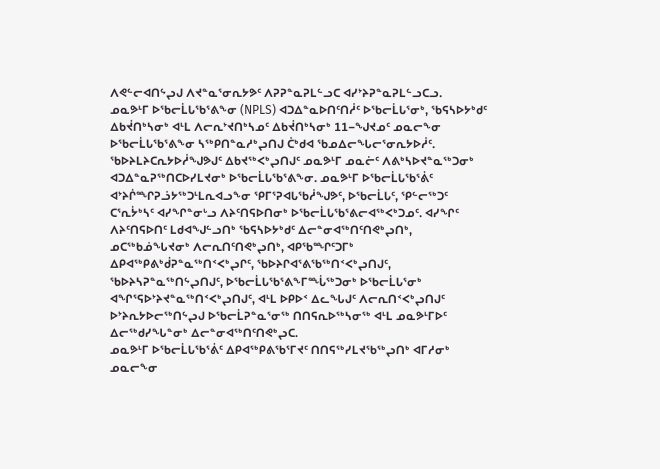ᐱᕙᓪᓕᐊᑎᖦᖢᒍ ᐱᔪᓐᓇᕐᓂᕆᔭᕗᑦ ᐱᕈᕈᓐᓇᕈᒪᓪᓗᑕ ᐊᓯᔾᔨᕈᓐᓇᕈᒪᓪᓗᑕᓗ.
ᓄᓇᕗᒻᒥ ᐅᖃᓕᒫᒐᖃᕐᕕᖕᓂ (NPLS) ᐊᑐᐃᓐᓇᐅᑎᑦᑎᓲᑦ ᐅᖃᓕᒫᒐᕐᓂᒃ, ᖃᕋᓴᐅᔭᒃᑯᑦ ᐃᑲᔫᑎᒃᓴᓂᒃ ᐊᒻᒪ ᐱᓕᕆᔾᔪᑎᒃᓴᓄᑦ ᐃᑲᔫᑎᒃᓴᓂᒃ 11−ᖑᔪᓄᑦ ᓄᓇᓕᖕᓂ ᐅᖃᓕᒫᒐᖃᕐᕕᖕᓂ ᓴᖅᑭᑎᓐᓇᓱᒃᖢᑎᒍ ᑖᒃᑯᐊ ᖃᓄᐃᓕᖓᓕᕐᓂᕆᔭᐅᓲᑦ. ᖃᐅᔨᒪᔨᑕᕆᔭᐅᓲᖑᕗᒍᑦ ᐃᑲᔪᖅᐸᒃᖢᑎᒍᑦ ᓄᓇᕗᒻᒥ ᓄᓇᓖᑦ ᐱᕕᒃᓴᐅᔪᓐᓇᖅᑐᓂᒃ ᐊᑐᐃᓐᓇᕈᖅᑎᑕᐅᓯᒪᔪᓂᒃ ᐅᖃᓕᒫᒐᖃᕐᕕᖕᓂ. ᓄᓇᕗᒻᒥ ᐅᖃᓕᒫᒐᖃᕐᕖᑦ ᐊᔾᔨᒌᙱᕈᓘᔭᖅᑐᒻᒪᕆᐊᓗᖕᓂ ᕿᒥᕐᕈᐊᒐᖃᓲᖑᕗᑦ, ᐅᖃᓕᒫᒐᑦ, ᕿᓪᓕᖅᑐᑦ ᑕᕐᕆᔮᒃᓴᑦ ᐊᓯᖏᓐᓂᒡᓗ ᐱᔨᑦᑎᕋᐅᑎᓂᒃ ᐅᖃᓕᒫᒐᖃᕐᕕᓕᐊᖅᐸᒃᑐᓄᑦ. ᐊᓯᖏᑦ ᐱᔨᑦᑎᕋᐅᑎᑦ ᒪᑯᐊᖑᓪᓗᑎᒃ ᖃᕋᓴᐅᔭᒃᑯᑦ ᐃᓕᓐᓂᐊᖅᑎᑦᑎᕙᒃᖢᑎᒃ, ᓄᑕᖅᑲᓅᖓᔪᓂᒃ ᐱᓕᕆᑎᑦᑎᕙᒃᖢᑎᒃ, ᐊᑭᖃᙱᑦᑐᒥᒃ ᐃᑭᐊᖅᑭᕕᒃᑰᕈᓐᓇᖅᑎᑉᐸᒃᖢᒋᑦ, ᖃᐅᔨᒋᐊᕐᕕᖃᖅᑎᑉᐸᒃᖢᑎᒍᑦ, ᖃᐅᔨᓴᕈᓐᓇᖅᑎᖦᖢᑎᒍᑦ, ᐅᖃᓕᒫᒐᖃᕐᕕᖕᒥᙶᖅᑐᓂᒃ ᐅᖃᓕᒫᒐᕐᓂᒃ ᐊᖏᕐᕋᐅᔾᔨᔪᓐᓇᖅᑎᑉᐸᒃᖢᑎᒍᑦ, ᐊᒻᒪ ᐅᑭᐅᑉ ᐃᓚᖓᒍᑦ ᐱᓕᕆᑎᑉᐸᒃᖢᑎᒍᑦ ᐅᔾᔨᕆᔭᐅᓕᖅᑎᖦᖢᒍ ᐅᖃᓕᒫᕈᓐᓇᕐᓂᖅ ᑎᑎᕋᕆᐅᖅᓴᓂᖅ ᐊᒻᒪ ᓄᓇᕗᒻᒥᐅᑦ ᐃᓕᖅᑯᓯᖓᓐᓂᒃ ᐃᓕᓐᓂᐊᖅᑎᑦᑎᕙᒃᖢᑕ.
ᓄᓇᕗᒻᒥ ᐅᖃᓕᒫᒐᖃᕐᕖᑦ ᐃᑭᐊᖅᑭᕕᖃᕐᒥᔪᑦ ᑎᑎᕋᖅᓯᒪᔪᖃᖅᖢᑎᒃ ᐊᒥᓱᓂᒃ ᓄᓇᓕᖕᓂ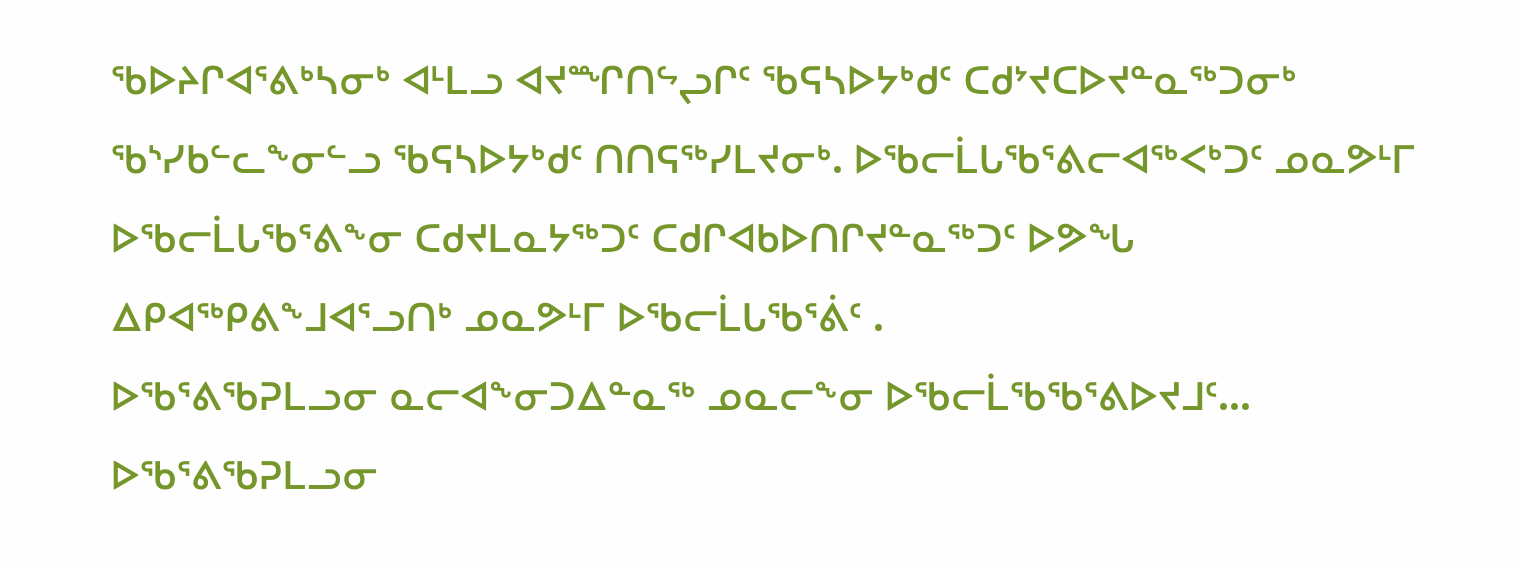ᖃᐅᔨᒋᐊᕐᕕᒃᓴᓂᒃ ᐊᒻᒪᓗ ᐊᔪᙱᑎᖦᖢᒋᑦ ᖃᕋᓴᐅᔭᒃᑯᑦ ᑕᑯᔾᔪᑕᐅᔪᓐᓇᖅᑐᓂᒃ ᖃᔅᓯᑲᓪᓚᖕᓂᓪᓗ ᖃᕋᓴᐅᔭᒃᑯᑦ ᑎᑎᕋᖅᓯᒪᔪᓂᒃ. ᐅᖃᓕᒫᒐᖃᕐᕕᓕᐊᖅᐸᒃᑐᑦ ᓄᓇᕗᒻᒥ ᐅᖃᓕᒫᒐᖃᕐᕕᖕᓂ ᑕᑯᔪᒪᓇᔭᖅᑐᑦ ᑕᑯᒋᐊᑲᐅᑎᒋᔪᓐᓇᖅᑐᑦ ᐅᕗᖓ ᐃᑭᐊᖅᑭᕕᖕᒧᐊᕐᓗᑎᒃ ᓄᓇᕗᒻᒥ ᐅᖃᓕᒫᒐᖃᕐᕖᑦ .
ᐅᖃᕐᕕᖃᕈᒪᓗᓂ ᓇᓕᐊᖕᓂᑐᐃᓐᓇᖅ ᓄᓇᓕᖕᓂ ᐅᖃᓕᒫᖃᖃᕐᕕᐅᔪᒧᑦ...
ᐅᖃᕐᕕᖃᕈᒪᓗᓂ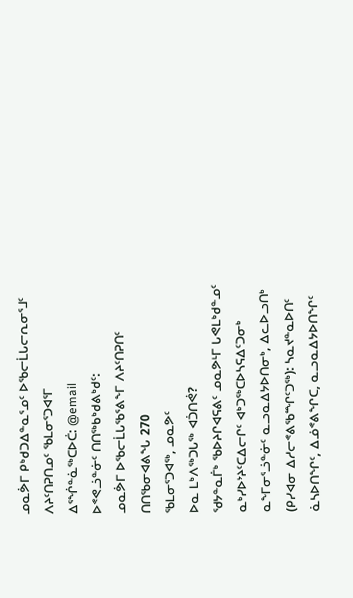ᓄᓇᕘᒥ ᑭᒃᑯᑐᐃᓐᓇᕐᓄᑦ ᐅᖃᓕᒫᒐᓕᕆᓂᕐᒧᑦ ᐱᔨᑦᑎᕈᑎᓄᑦ ᖃᒪᓂᕐᑐᐊᕐᒥ
ᐃᕐᖐᓐᓈᖅᑕᐅᑖ: @email
ᐅᕝᕙᓘᓐᓃᑦ ᑎᑎᖅᑲᒃᑯᕕᒃᑯᑦ:
ᓄᓇᕘᒥ ᐅᖃᓕᒫᒐᖃᕐᕕᖕᒥ ᐱᔨᑦᑎᕈᑎᑦ
ᑎᑎᖃᓂᐊᕕᖓ 270
ᖃᒪᓂᕐᑐᐊᖅ, ᓄᓇᕗᑦ
ᐅᓇ ᒪᒃᐱᖅᑐᒐᖅ ᐊᑑᑎᕚ?
ᖁᔭᓐᓇᒦᒃ ᖃᐅᔨᒋᐊᕋᕕᑦ ᓄᓇᕗᒻᒥ ᒐᕙᒪᒃᑯᓐᓄᑦ
ᓇᒃᓯᐅᔾᔨᑦᑕᐃᓕᒋᑦ ᐊᒃᑐᖅᑕᐅᓴᕋᐃᑦᑐᓂᒃ ᓇᖕᒥᓂᕐᓘᓐᓃᑦ ᓇᓗᓇᐃᔭᐅᑎᓂᒃ, ᐃᓚᐅᓗᑎᒃ (ᑭᓯᐊᓂ ᐃᓱᓕᕝᕕᖃᙱᑦᑐᖅ): ᓴᓇᔪᓐᓇᐅᑎᑦ ᓈᓴᐅᑎᖏᑦ, ᐃᓅᕝᕕᖏᑕ, ᓇᓗᓇᐃᔭᐅᑎᖏᑦ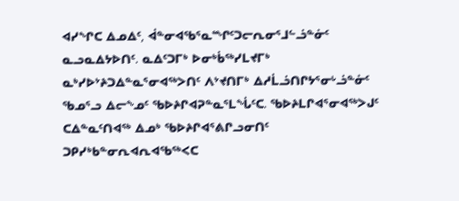ᐊᓯᖏᑕ ᐃᓄᐃᑦ, ᐋᓐᓂᐊᖃᕐᓇᙱᑦᑐᓕᕆᓂᕐᒧᓪᓘᓐᓃᑦ ᓇᓗᓇᐃᔭᐅᑎᑦ. ᓇᐃᑦᑐᒥᒃ ᐅᓂᒃᑳᖅᓯᒪᔪᒥᒃ ᓇᒃᓯᐅᔾᔨᑐᐃᓐᓇᕐᓂᐊᖅᐳᑎᑦ ᐱᔾᔪᑎᒥᒃ ᐃᓱᒫᓘᑎᒋᔭᕐᓂᒡᓘᓐᓃᑦ ᖃᓄᕐᓗ ᐃᓕᖕᓄᑦ ᖃᐅᔨᒋᐊᕈᓐᓇᕐᒪᖔᑦᑕ. ᖃᐅᔨᒪᒋᐊᕐᓂᐊᖅᐳᒍᑦ ᑕᐃᓐᓇᑦᑎᐊᖅ ᐃᓄᒃ ᖃᐅᔨᒋᐊᕐᕕᒋᓗᓂᑎᑦ ᑐᑭᓯᒃᑲᓐᓂᕆᐊᕆᐊᖃᖅᐸᑕ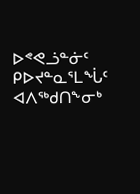ᐅᕝᕙᓘᓐᓃᑦ ᑭᐅᔪᓐᓇᕐᒪᖔᑦ ᐊᐱᖅᑯᑎᖕᓂᒃ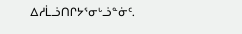ᐃᓱᒫᓘᑎᒋᔭᕐᓂᒡᓘᓐᓃᑦ.